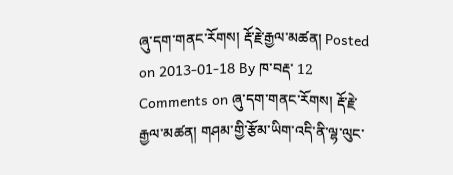ཞུ་དག་གནང་རོགས། རྡོ་རྗེ་རྒྱལ་མཚན། Posted on 2013-01-18 By ཁ་བརྡ་ 12 Comments on ཞུ་དག་གནང་རོགས། རྡོ་རྗེ་རྒྱལ་མཚན། གཤམ་གྱི་རྩོམ་ཡིག་འདི་ནི་ལྷ་ལུང་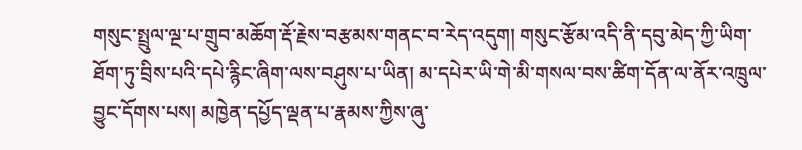གསུང་སྤྲུལ་ལྔ་པ་གྲུབ་མཆོག་རྡོ་རྗེས་བརྩམས་གནང་བ་རེད་འདུག། གསུང་རྩོམ་འདི་ནི་དབུ་མེད་ཀྱི་ཡིག་ཐོག་ཏུ་བྲིས་པའི་དཔེ་རྙིང་ཞིག་ལས་བཤུས་པ་ཡིན། མ་དཔེར་ཡི་གེ་མི་གསལ་བས་ཚིག་དོན་ལ་ནོར་འཁྲུལ་བྱུང་དོགས་པས། མཁྱེན་དཔྱོད་ལྡན་པ་རྣམས་ཀྱིས་ཞུ་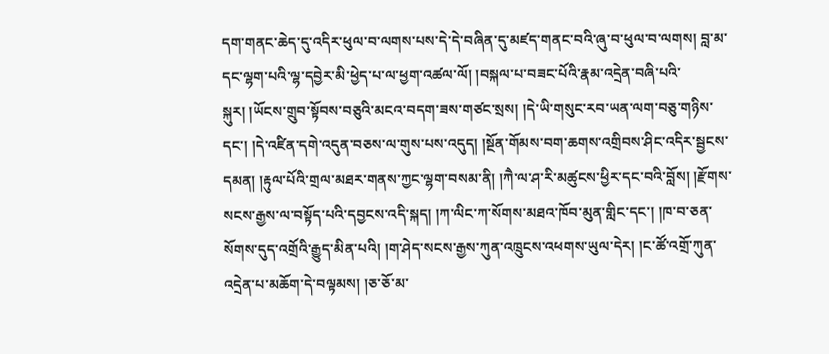དག་གནང་ཆེད་དུ་འདིར་ཕུལ་བ་ལགས་པས་དེ་དེ་བཞིན་དུ་མཛད་གནང་བའི་ཞུ་བ་ཕུལ་བ་ལགས། བླ་མ་དང་ལྷག་པའི་ལྷ་དབྱེར་མི་ཕྱེད་པ་ལ་ཕྱག་འཚལ་ལོ། །བསྐལ་པ་བཟང་པོའི་རྣམ་འདྲེན་བཞི་པའི་སྐུར། །ཡོངས་གྲུབ་སྟོབས་བཅུའི་མངའ་བདག་ཟས་གཙང་སྲས། །དེ་ཡི་གསུང་རབ་ཡན་ལག་བཅུ་གཉིས་དང་། །དེ་འཛིན་དགེ་འདུན་བཅས་ལ་གུས་པས་འདུད། །སྔོན་གོམས་བག་ཆགས་འགྲིབས་ཤིང་འདིར་སྦྱངས་དམན། །རྟུལ་པོའི་གྲལ་མཐར་གནས་ཀྱང་ལྷག་བསམ་ནི། །ཀཻ་ལ་ཤ་རི་མཚུངས་ཕྱིར་དང་བའི་བློས། །རྫོགས་སངས་རྒྱས་ལ་བསྟོད་པའི་དབྱངས་འདི་སྐད། །ཀ་ལིང་ཀ་སོགས་མཐའ་ཁོབ་མུན་གླིང་དང་། །ཁ་བ་ཅན་སོགས་དུད་འགྲོའི་རྒྱུད་མིན་པའི། །ག་ཤེད་སངས་རྒྱས་ཀུན་འཁྲུངས་འཕགས་ཡུལ་དེར། །ང་ཚོ་འགྲོ་ཀུན་འདྲེན་པ་མཆོག་དེ་བལྟམས། །ཅ་ཅོ་མ་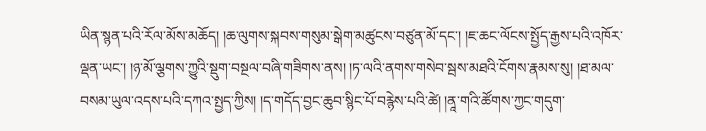ཡིན་སྙན་པའི་རོལ་མོས་མཆོད། །ཆ་ལུགས་སྐབས་གསུམ་སྒེག་མཚུངས་བཙུན་མོ་དང་། །ཇ་ཆང་ལོངས་སྤྱོད་རྒྱས་པའི་འཁོར་ལྡན་ཡང་། །ཉ་མོ་ལྕགས་ཀྱུའི་སྡུག་བསྔལ་བཞི་གཟིགས་ནས། །ཏ་ལའི་ནགས་གསེབ་སྦས་མཐའི་ངོགས་རྣམས་སུ། །ཐ་མལ་བསམ་ཡུལ་འདས་པའི་དཀའ་སྤྱད་ཀྱིས། །ད་གདོད་བྱང་ཆུབ་སྙིང་པོ་བརྙེས་པའི་ཚེ། །ནཱ་གའི་ཚོགས་ཀྱང་གདུག་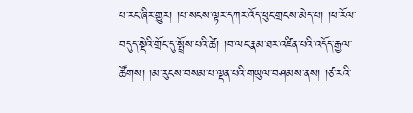པ་རང་ཞིར་གྱུར། །པ་སངས་ལྟར་དཀར་འོད་ཕུང་གྲངས་མེད་པ། །ཕ་རོལ་བདུད་སྡེའི་གྲོང་དུ་སྤྲོས་པའི་ཚེ། །བ་ལང་རྣམ་ཐར་འཛིན་པའི་འདོད་རྒྱལ་ཚོགས། །མ་རུངས་བསམ་པ་ལྡན་པའི་གཡུལ་བཤམས་ནས། །ཙ་རའི་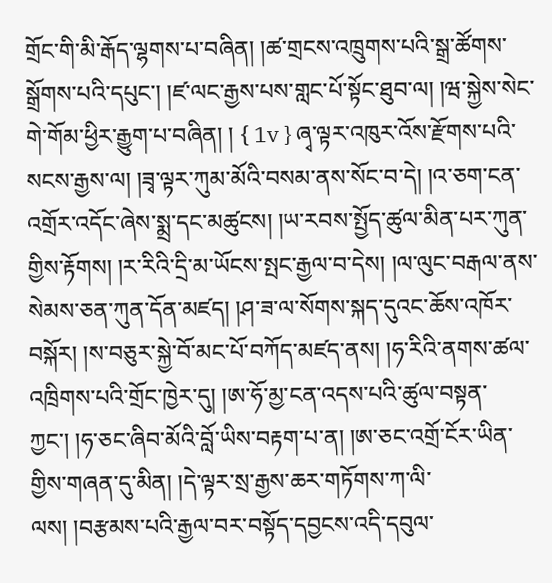གྲོང་གི་མི་རྒོད་ལྷགས་པ་བཞིན། །ཚ་གྲངས་འཁྲུགས་པའི་སྒྲ་ཚོགས་སྒྲོགས་པའི་དཔུང་། །ཛ་ལང་རྒྱས་པས་གླང་པོ་སྟོང་ཐུབ་ལ། །ཝ་སྐྱེས་སེང་གེ་གོམ་ཕྱིར་རྒྱུག་པ་བཞིན། ། { 1v } ཞྭ་ལྟར་འཁུར་འོས་རྫོགས་པའི་སངས་རྒྱས་ལ། །ཟྭ་ལྟར་ཀུམ་མོའི་བསམ་ནས་སོང་བ་དེ། །འ་ཅག་ངན་འགྲོར་འདོང་ཞེས་སྨྲ་དང་མཚུངས། །ཡ་རབས་སྤྱོད་ཚུལ་མིན་པར་ཀུན་གྱིས་རྟོགས། །ར་རིའི་དྲི་མ་ཡོངས་སྤང་རྒྱལ་བ་དེས། །ལ་ལུང་བརྒལ་ནས་སེམས་ཅན་ཀུན་དོན་མཛད། །ཤ་ཟ་ལ་སོགས་སྐད་དུའང་ཆོས་འཁོར་བསྐོར། །ས་བཅུར་སྐྱེ་བོ་མང་པོ་བཀོད་མཛད་ནས། །ཧ་རིའི་ནགས་ཚལ་འཁྲིགས་པའི་གྲོང་ཁྱེར་དུ། །ཨ་ཧོ་མྱ་ངན་འདས་པའི་ཚུལ་བསྟན་ཀྱང་། །ཧ་ཅང་ཞིབ་མོའི་བློ་ཡིས་བརྟག་པ་ན། །ཨ་ཅང་འགྲོ་ངོར་ཡིན་གྱིས་གཞན་དུ་མིན། །དེ་ལྟར་སྲ་རྒྱས་ཆར་གཏོགས་ཀ་ལི་ལས། །བརྩམས་པའི་རྒྱལ་བར་བསྟོད་དབྱངས་འདི་དབུལ་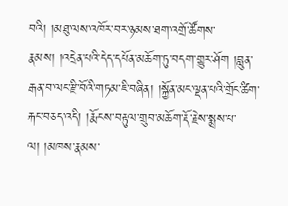བའི། །མཐུ་ལས་འཁོར་བར་ཉམས་ཐག་འགྲོ་ཚོགས་རྣམས། །འདྲེན་པའི་དེད་དཔོན་མཆོག་ཏུ་བདག་གྱུར་ཤོག །བླུན་རྒན་བ་ལང་རྫི་བོའི་གཏམ་ཇི་བཞིན། །སྐྱོན་མང་ལྡན་པའི་གྲོང་ཚིག་རྐང་བཅད་འདི། །རྨོངས་བརྟུལ་གྲུབ་མཆོག་རྡོ་རྗེས་སྨྲས་པ་ལ། །མཁས་རྣམས་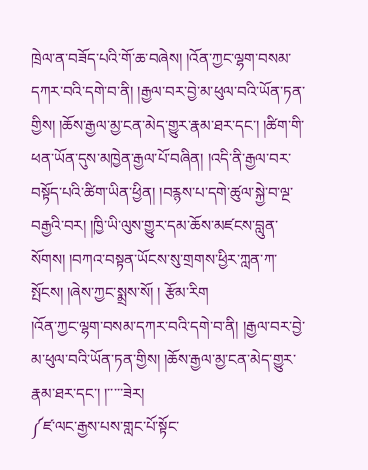ཁྲེལ་ན་བཟོད་པའི་གོ་ཆ་བཞེས། །འོན་ཀྱང་ལྷག་བསམ་དཀར་བའི་དགེ་བ་ནི། །རྒྱལ་བར་བྱེ་མ་ཕུལ་བའི་ཡོན་ཏན་གྱིས། །ཆོས་རྒྱལ་མྱ་ངན་མེད་གྱུར་རྣམ་ཐར་དང་། །ཚིག་གི་ཕན་ཡོན་དུས་མཁྱེན་རྒྱལ་པོ་བཞིན། །འདི་ནི་རྒྱལ་བར་བསྟོད་པའི་ཚིག་ཡིན་ཕྱིན། །བརྙས་པ་དགེ་ཚུལ་སྐྱེ་བ་ལྔ་བརྒྱའི་བར། །ཁྱི་ཡི་ལུས་གྱུར་དམ་ཆོས་མཛངས་བླུན་སོགས། །བཀའ་བསྟན་ཡོངས་སུ་གྲགས་ཕྱིར་ཀླན་ཀ་སྤོངས། །ཞེས་ཀྱང་སྨྲས་སོ། ། རྩོམ་རིག
།འོན་ཀྱང་ལྷག་བསམ་དཀར་བའི་དགེ་བ་ནི། །རྒྱལ་བར་བྱེ་མ་ཕུལ་བའི་ཡོན་ཏན་གྱིས། །ཆོས་རྒྱལ་མྱ་ངན་མེད་གྱུར་རྣམ་ཐར་དང་། །་་་་་ཟེར།
༼ཛ་ལང་རྒྱས་པས་གླང་པོ་སྟོང་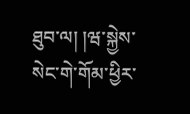ཐུབ་ལ། །ཝ་སྐྱེས་སེང་གེ་གོམ་ཕྱིར་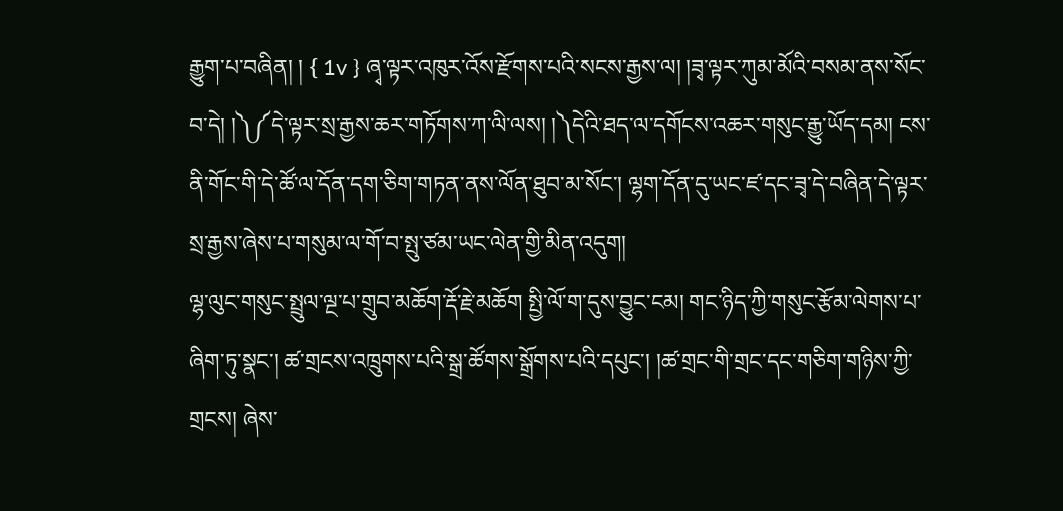རྒྱུག་པ་བཞིན། ། { 1v } ཞྭ་ལྟར་འཁུར་འོས་རྫོགས་པའི་སངས་རྒྱས་ལ། །ཟྭ་ལྟར་ཀུམ་མོའི་བསམ་ནས་སོང་བ་དེ། །༽༼དེ་ལྟར་སྲ་རྒྱས་ཆར་གཏོགས་ཀ་ལི་ལས། །༽དེའི་ཐད་ལ་དགོངས་འཆར་གསུང་རྒྱུ་ཡོད་དམ། ངས་ནི་གོང་གི་དེ་ཚོ་ལ་དོན་དག་ཅིག་གཏན་ནས་ལོན་ཐུབ་མ་སོང་། ལྷག་དོན་དུ་ཡང་ཛ་དང་ཟྭ་དེ་བཞིན་དེ་ལྟར་སྲ་རྒྱས་ཞེས་པ་གསུམ་ལ་གོ་བ་སྤུ་ཙམ་ཡང་ལེན་གྱི་མིན་འདུག།
ལྷ་ལུང་གསུང་སྤྲུལ་ལྔ་པ་གྲུབ་མཆོག་རྡོ་རྗེ་མཆོག སྤྱི་ལོ་ག་དུས་བྱུང་ངམ། གང་ཉིད་ཀྱི་གསུང་རྩོམ་ལེགས་པ་ཞིག་ཏུ་སྣང་། ཚ་གྲངས་འཁྲུགས་པའི་སྒྲ་ཚོགས་སྒྲོགས་པའི་དཔུང་། །ཚ་གྲང་གི་གྲང་དང་གཅིག་གཉིས་ཀྱི་གྲངས། ཞེས་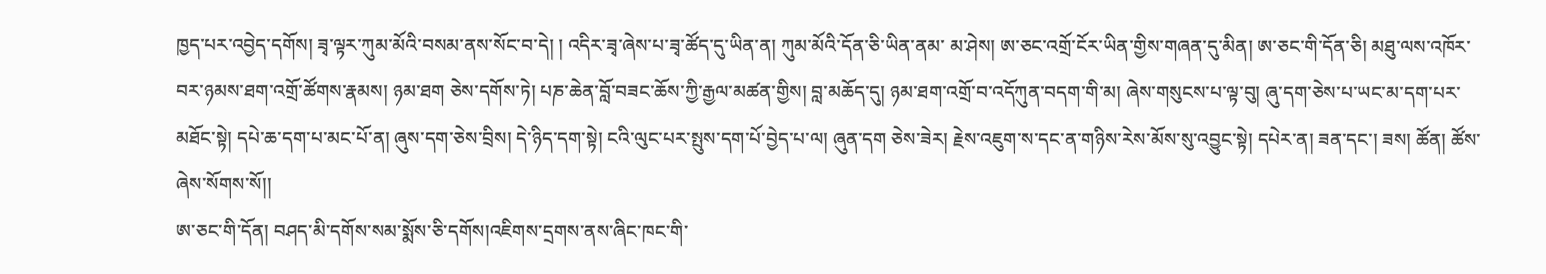ཁྱད་པར་འབྱེད་དགོས། ཟྭ་ལྟར་ཀུམ་མོའི་བསམ་ནས་སོང་བ་དེ། ། འདིར་ཟྭ་ཞེས་པ་ཟྭ་ཚོད་དུ་ཡིན་ན། ཀུམ་མོའི་དོན་ཅི་ཡིན་ནམ་ མ་ཤེས། ཨ་ཅང་འགྲོ་ངོར་ཡིན་གྱིས་གཞན་དུ་མིན། ཨ་ཅང་གི་དོན་ཅི། མཐུ་ལས་འཁོར་བར་ཉམས་ཐག་འགྲོ་ཚོགས་རྣམས། ཉམ་ཐག ཅེས་དགོས་ཏེ། པཎ་ཆེན་བློ་བཟང་ཆོས་ཀྱི་རྒྱལ་མཚན་གྱིས། བླ་མཆོད་དུ། ཉམ་ཐག་འགྲོ་བ་འདོཀུན་བདག་གི་མ། ཞེས་གསུངས་པ་ལྟ་བུ། ཞུ་དག་ཅེས་པ་ཡང་མ་དག་པར་མཐོང་སྟེ། དཔེ་ཆ་དག་པ་མང་པོ་ན། ཞུས་དག་ཅེས་བྲིས། དེ་ཉིད་དག་སྟེ། ངའི་ལུང་པར་སྤུས་དག་པོ་བྱེད་པ་ལ། ཞུན་དག ཅེས་ཟེར། རྗེས་འཇུག་ས་དང་ན་གཉིས་རེས་མོས་སུ་འབྱུང་སྟེ། དཔེར་ན། ཟན་དང་། ཟས། ཚོན། ཚོས་ཞེས་སོགས་སོ།།
ཨ་ཅང་གི་དོན། བཤད་མི་དགོས་སམ་སྨོས་ཅི་དགོས།འཇིགས་དྲགས་ནས་ཞིང་ཁང་གི་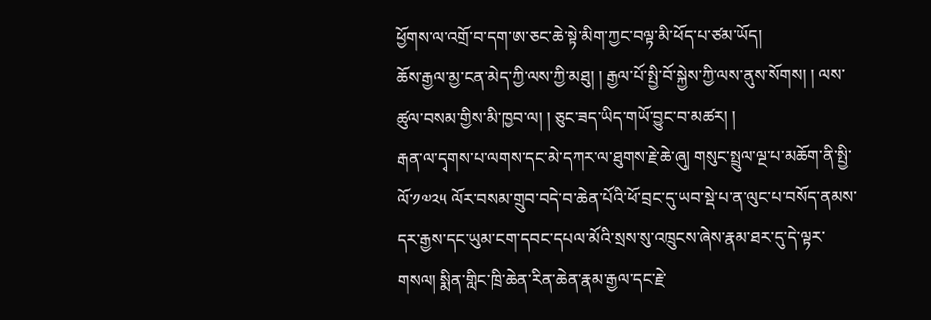ཕྱོགས་ལ་འགྲོ་བ་དག་ཨ་ཅང་ཆེ་སྟེ་མིག་ཀྱང་བལྟ་མི་ཕོད་པ་ཙམ་ཡོད།
ཆོས་རྒྱལ་མྱ་ངན་མེད་ཀྱི་ལས་ཀྱི་མཐུ། ། རྒྱལ་པོ་སྤྱི་བོ་སྐྱེས་ཀྱི་ལས་ནུས་སོགས། ། ལས་ཚུལ་བསམ་གྱིས་མི་ཁྱབ་ལ། ། ཅུང་ཟད་ཡིད་གཡོ་བྱུང་བ་མཚར། །
རྒན་ལ་དྭགས་པ་ལགས་དང་མེ་དཀར་ལ་ཐུགས་རྗེ་ཆེ་ཞུ། གསུང་སྤྲུལ་ལྔ་པ་མཆོག་ནི་སྤྱི་ལོ་༡༧༢༥ ལོར་བསམ་གྲུབ་བདེ་བ་ཆེན་པོའི་ཕོ་བྲང་དུ་ཡབ་སྡེ་པ་ན་ལུང་པ་བསོད་ནམས་དར་རྒྱས་དང་ཡུམ་ངག་དབང་དཔལ་མོའི་སྲས་སུ་འཁྲུངས་ཞེས་རྣམ་ཐར་དུ་དེ་ལྟར་གསལ། སྨིན་གླིང་ཁྲི་ཆེན་རིན་ཆེན་རྣམ་རྒྱལ་དང་རྗེ་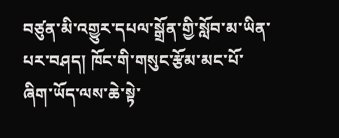བཙུན་མི་འགྱུར་དཔལ་སྒྲོན་གྱི་སློབ་མ་ཡིན་པར་བཤད། ཁོང་གི་གསུང་རྩོམ་མང་པོ་ཞིག་ཡོད་ལས་ཆེ་སྟེ་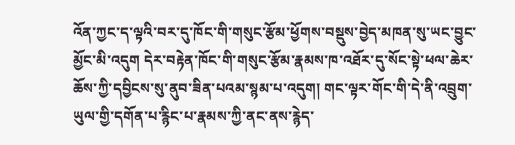འོན་ཀྱང་ད་ལྟའི་བར་དུ་ཁོང་གི་གསུང་རྩོམ་ཕྱོགས་བསྡུས་བྱེད་མཁན་སུ་ཡང་བྱུང་མྱོང་མི་འདུག དེར་བརྟེན་ཁོང་གི་གསུང་རྩོམ་རྣམས་ཁ་འཐོར་དུ་སོང་སྟེ་ཕལ་ཆེར་ཆོས་ཀྱི་དབྱིངས་སུ་ནུབ་ཟིན་པའམ་སྙམ་པ་འདུག། གང་ལྟར་གོང་གི་དེ་ནི་འབྲུག་ཡུལ་གྱི་དགོན་པ་རྙིང་པ་རྣམས་ཀྱི་ནང་ནས་རྙེད་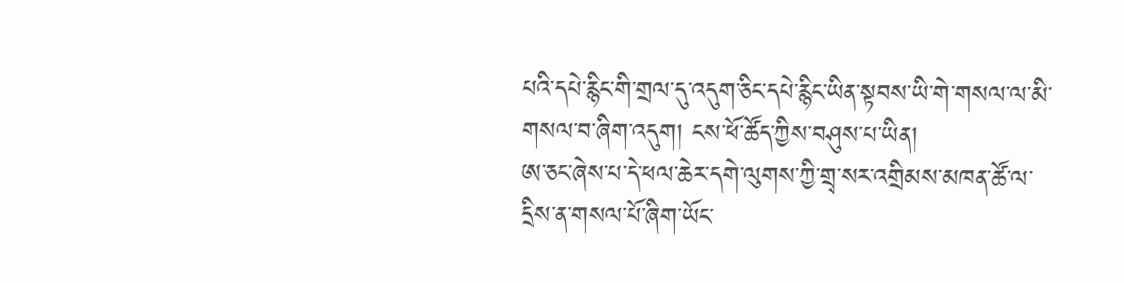པའི་དཔེ་རྙིང་གི་གྲལ་དུ་འདུག་ཅིང་དཔེ་རྙིང་ཡིན་སྟབས་ཡི་གེ་གསལ་ལ་མི་གསལ་བ་ཞིག་འདུག། ངས་ཕོ་ཚོད་ཀྱིས་བཤུས་པ་ཡིན།
ཨ་ཅང་ཞེས་པ་དེ་ཕལ་ཆེར་དགེ་ལུགས་ཀྱི་གྲྭ་སར་འགྲིམས་མཁན་ཚོ་ལ་དྲིས་ན་གསལ་པོ་ཞིག་ཡོང་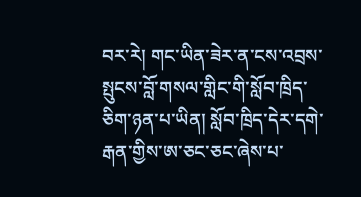བར་རེ། གང་ཡིན་ཟེར་ན་ངས་འབྲས་སྤུངས་བློ་གསལ་གླིང་གི་སློབ་ཁྲིད་ཅིག་ཉན་པ་ཡིན། སློབ་ཁྲིད་དེར་དགེ་རྒན་གྱིས་ཨ་ཅང་ཅང་ཞེས་པ་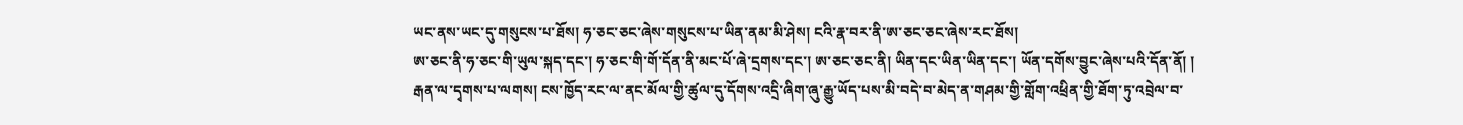ཡང་ནས་ཡང་དུ་གསུངས་པ་ཐོས། ཧ་ཅང་ཅང་ཞེས་གསུངས་པ་ཡིན་ནམ་མི་ཤེས། ངའི་རྣ་བར་ནི་ཨ་ཅང་ཅང་ཞེས་རང་ཐོས།
ཨ་ཅང་ནི་ཧ་ཅང་གི་ཡུལ་སྐད་དང་། ཧ་ཅང་གི་གོ་དོན་ནི་མང་པོ་ཞེ་དྲགས་དང་། ཨ་ཅང་ཅང་ནི། ཡིན་དང་ཡིན་ཡིན་དང་། ཡོན་དགོས་བྱུང་ཞེས་པའི་དོན་ནོ། །
རྒན་ལ་དྭགས་པ་ལགས། ངས་ཁྱོད་རང་ལ་ནང་མོལ་གྱི་ཚུལ་དུ་དོགས་འདྲི་ཞིག་ཞུ་རྒྱུ་ཡོད་པས་མི་བདེ་བ་མེད་ན་གཤམ་གྱི་གློག་འཕྲིན་གྱི་ཐོག་ཏུ་འབྲེལ་བ་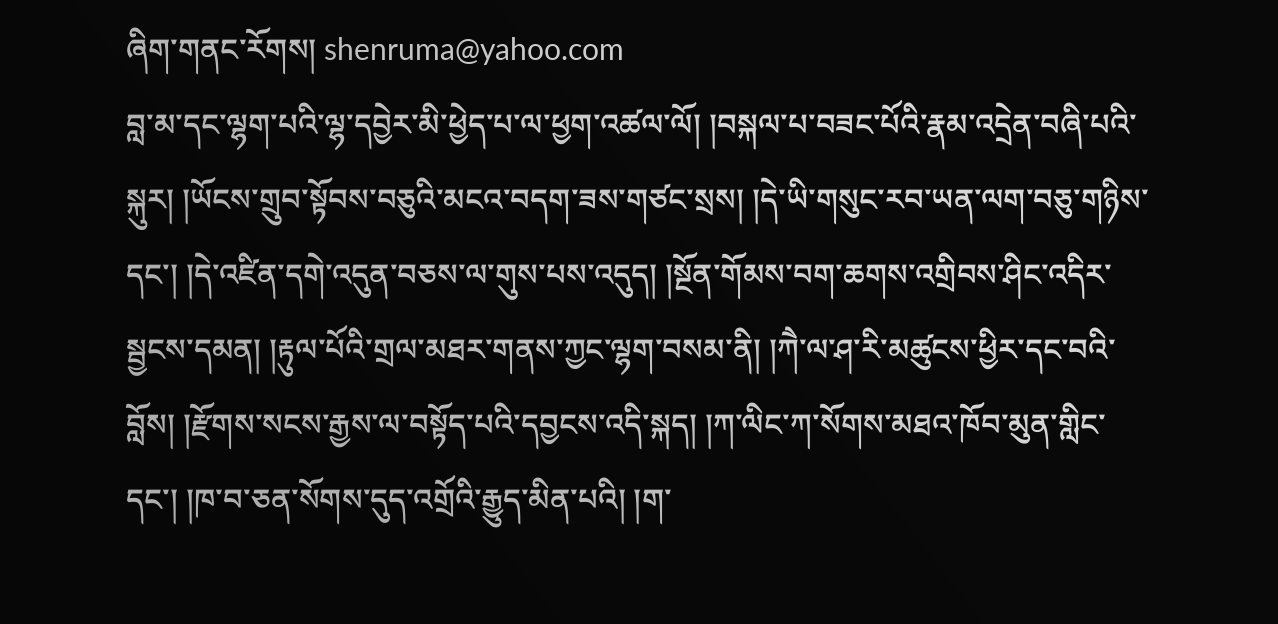ཞིག་གནང་རོགས། shenruma@yahoo.com
བླ་མ་དང་ལྷག་པའི་ལྷ་དབྱེར་མི་ཕྱེད་པ་ལ་ཕྱག་འཚལ་ལོ། །བསྐལ་པ་བཟང་པོའི་རྣམ་འདྲེན་བཞི་པའི་སྐུར། །ཡོངས་གྲུབ་སྟོབས་བཅུའི་མངའ་བདག་ཟས་གཙང་སྲས། །དེ་ཡི་གསུང་རབ་ཡན་ལག་བཅུ་གཉིས་དང་། །དེ་འཛིན་དགེ་འདུན་བཅས་ལ་གུས་པས་འདུད། །སྔོན་གོམས་བག་ཆགས་འགྲིབས་ཤིང་འདིར་སྦྱངས་དམན། །རྟུལ་པོའི་གྲལ་མཐར་གནས་ཀྱང་ལྷག་བསམ་ནི། །ཀཻ་ལ་ཤ་རི་མཚུངས་ཕྱིར་དང་བའི་བློས། །རྫོགས་སངས་རྒྱས་ལ་བསྟོད་པའི་དབྱངས་འདི་སྐད། །ཀ་ལིང་ཀ་སོགས་མཐའ་ཁོབ་མུན་གླིང་དང་། །ཁ་བ་ཅན་སོགས་དུད་འགྲོའི་རྒྱུད་མིན་པའི། །ག་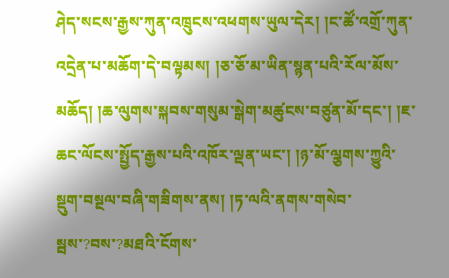ཤེད་སངས་རྒྱས་ཀུན་འཁྲུངས་འཕགས་ཡུལ་དེར། །ང་ཚོ་འགྲོ་ཀུན་འདྲེན་པ་མཆོག་དེ་བལྟམས། །ཅ་ཅོ་མ་ཡིན་སྙན་པའི་རོལ་མོས་མཆོད། །ཆ་ལུགས་སྐབས་གསུམ་སྒེག་མཚུངས་བཙུན་མོ་དང་། །ཇ་ཆང་ལོངས་སྤྱོད་རྒྱས་པའི་འཁོར་ལྡན་ཡང་། །ཉ་མོ་ལྕགས་ཀྱུའི་སྡུག་བསྔལ་བཞི་གཟིགས་ནས། །ཏ་ལའི་ནགས་གསེབ་སྦས་?བས་?མཐའི་ངོགས་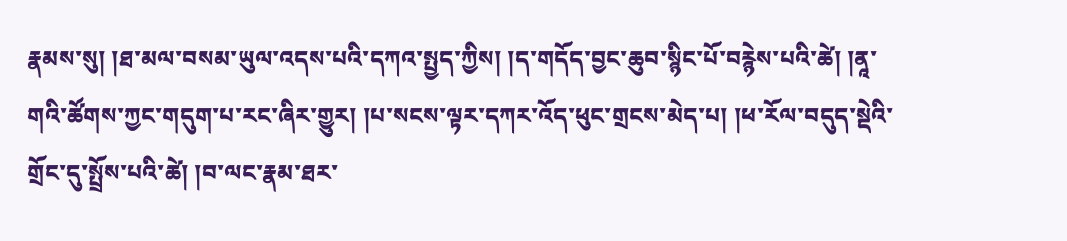རྣམས་སུ། །ཐ་མལ་བསམ་ཡུལ་འདས་པའི་དཀའ་སྤྱད་ཀྱིས། །ད་གདོད་བྱང་ཆུབ་སྙིང་པོ་བརྙེས་པའི་ཚེ། །ནཱ་གའི་ཚོགས་ཀྱང་གདུག་པ་རང་ཞིར་གྱུར། །པ་སངས་ལྟར་དཀར་འོད་ཕུང་གྲངས་མེད་པ། །ཕ་རོལ་བདུད་སྡེའི་གྲོང་དུ་སྤྲོས་པའི་ཚེ། །བ་ལང་རྣམ་ཐར་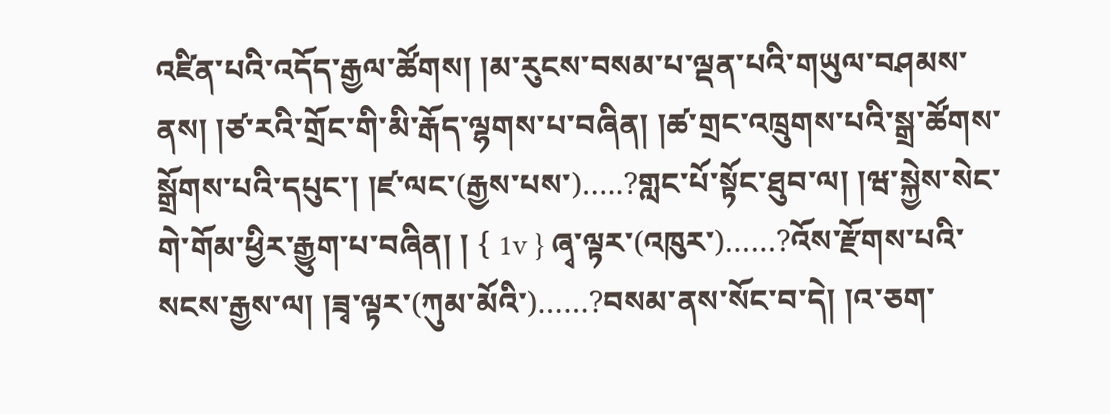འཛིན་པའི་འདོད་རྒྱལ་ཚོགས། །མ་རུངས་བསམ་པ་ལྡན་པའི་གཡུལ་བཤམས་ནས། །ཙ་རའི་གྲོང་གི་མི་རྒོད་ལྷགས་པ་བཞིན། །ཚ་གྲང་འཁྲུགས་པའི་སྒྲ་ཚོགས་སྒྲོགས་པའི་དཔུང་། །ཛ་ལང་(རྒྱས་པས་)…..?གླང་པོ་སྟོང་ཐུབ་ལ། །ཝ་སྐྱེས་སེང་གེ་གོམ་ཕྱིར་རྒྱུག་པ་བཞིན། ། { 1v } ཞྭ་ལྟར་(འཁུར་)……?འོས་རྫོགས་པའི་སངས་རྒྱས་ལ། །ཟྭ་ལྟར་(ཀུམ་མོའི་)……?བསམ་ནས་སོང་བ་དེ། །འ་ཅག་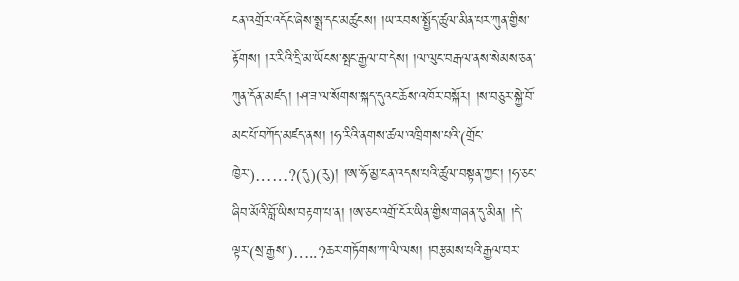ངན་འགྲོར་འདོང་ཞེས་སྨྲ་དང་མཚུངས། །ཡ་རབས་སྤྱོད་ཚུལ་མིན་པར་ཀུན་གྱིས་རྟོགས། །ར་རིའི་དྲི་མ་ཡོངས་སྤང་རྒྱལ་བ་དེས། །ལ་ལུང་བརྒལ་ནས་སེམས་ཅན་ཀུན་དོན་མཛད། །ཤ་ཟ་ལ་སོགས་སྐད་དུའང་ཆོས་འཁོར་བསྐོར། །ས་བཅུར་སྐྱེ་བོ་མང་པོ་བཀོད་མཛད་ནས། །ཧ་རིའི་ནགས་ཚལ་འཁྲིགས་པའི་(གྲོང་ཁྱེར་)……?(དུ)(རུ)། །ཨ་ཧོ་མྱ་ངན་འདས་པའི་ཚུལ་བསྟན་ཀྱང་། །ཧ་ཅང་ཞིབ་མོའི་བློ་ཡིས་བརྟག་པ་ན། །ཨ་ཅང་འགྲོ་ངོར་ཡིན་གྱིས་གཞན་དུ་མིན། །དེ་ལྟར་(སྲ་རྒྱས་)…..?ཆར་གཏོགས་ཀ་ལི་ལས། །བརྩམས་པའི་རྒྱལ་བར་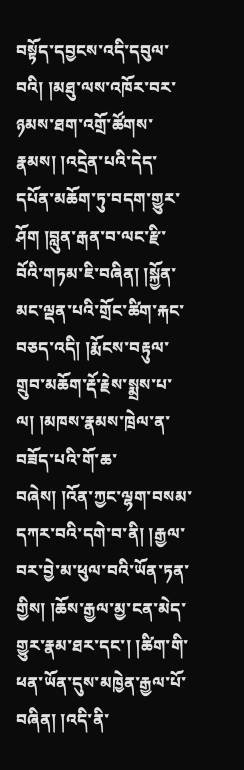བསྟོད་དབྱངས་འདི་དབུལ་བའི། །མཐུ་ལས་འཁོར་བར་ཉམས་ཐག་འགྲོ་ཚོགས་རྣམས། །འདྲེན་པའི་དེད་དཔོན་མཆོག་ཏུ་བདག་གྱུར་ཤོག །བླུན་རྒན་བ་ལང་རྫི་བོའི་གཏམ་ཇི་བཞིན། །སྐྱོན་མང་ལྡན་པའི་གྲོང་ཚིག་རྐང་བཅད་འདི། །རྨོངས་བརྟུལ་གྲུབ་མཆོག་རྡོ་རྗེས་སྨྲས་པ་ལ། །མཁས་རྣམས་ཁྲེལ་ན་བཟོད་པའི་གོ་ཆ་བཞེས། །འོན་ཀྱང་ལྷག་བསམ་དཀར་བའི་དགེ་བ་ནི། །རྒྱལ་བར་བྱེ་མ་ཕུལ་བའི་ཡོན་ཏན་གྱིས། །ཆོས་རྒྱལ་མྱ་ངན་མེད་གྱུར་རྣམ་ཐར་དང་། །ཚིག་གི་ཕན་ཡོན་དུས་མཁྱེན་རྒྱལ་པོ་བཞིན། །འདི་ནི་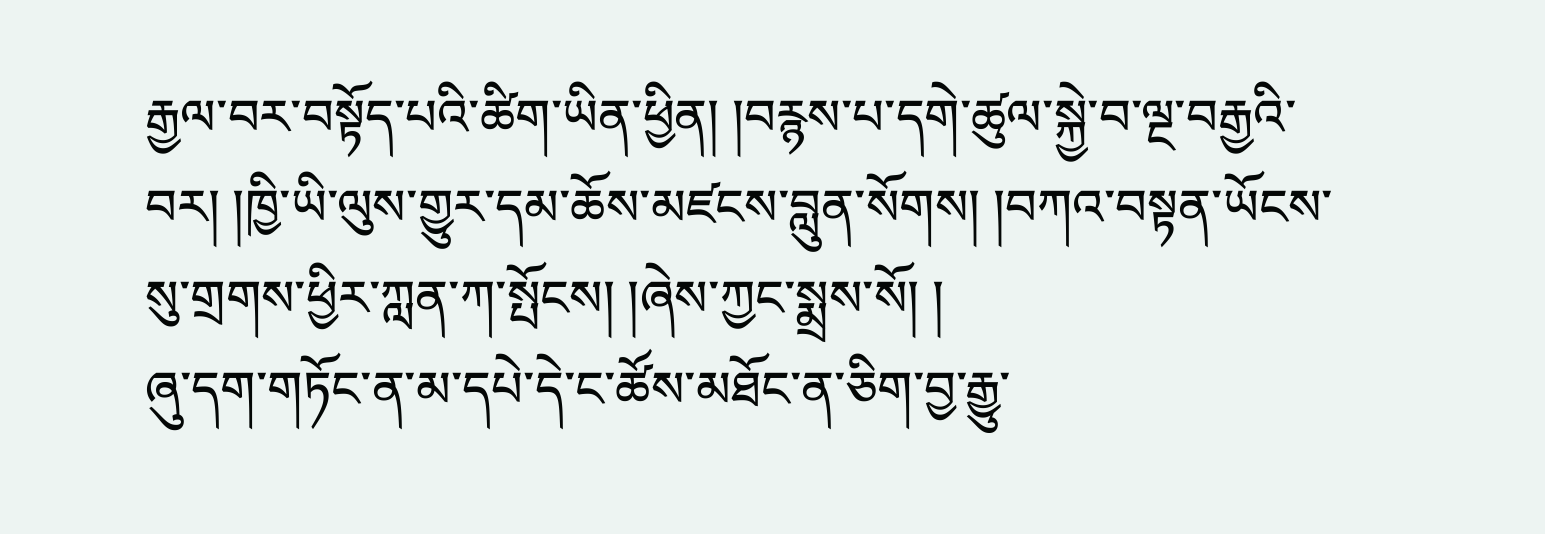རྒྱལ་བར་བསྟོད་པའི་ཚིག་ཡིན་ཕྱིན། །བརྙས་པ་དགེ་ཚུལ་སྐྱེ་བ་ལྔ་བརྒྱའི་བར། །ཁྱི་ཡི་ལུས་གྱུར་དམ་ཆོས་མཛངས་བླུན་སོགས། །བཀའ་བསྟན་ཡོངས་སུ་གྲགས་ཕྱིར་ཀླན་ཀ་སྤོངས། །ཞེས་ཀྱང་སྨྲས་སོ། །
ཞུ་དག་གཏོང་ན་མ་དཔེ་དེ་ང་ཚོས་མཐོང་ན་ཅིག་བྱ་རྒྱུ་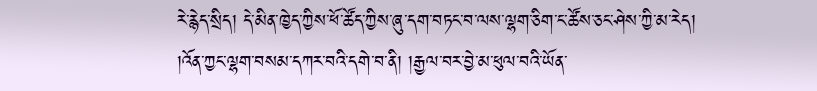རེ་རྙེད་སྲིད། དེ་མིན་ཁྱེད་ཀྱིས་ཕོ་ཚོད་ཀྱིས་ཞུ་དག་བཏང་བ་ལས་ལྷག་ཅིག་ང་ཚོས་ཅང་ཤེས་ཀྱི་མ་རེད།
།འོན་ཀྱང་ལྷག་བསམ་དཀར་བའི་དགེ་བ་ནི། །རྒྱལ་བར་བྱེ་མ་ཕུལ་བའི་ཡོན་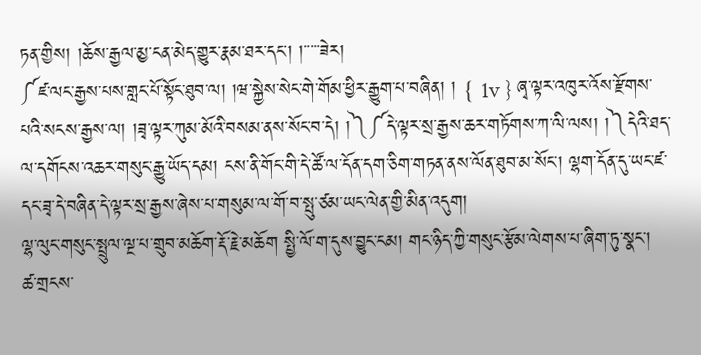ཏན་གྱིས། །ཆོས་རྒྱལ་མྱ་ངན་མེད་གྱུར་རྣམ་ཐར་དང་། །་་་་་ཟེར།
༼ཛ་ལང་རྒྱས་པས་གླང་པོ་སྟོང་ཐུབ་ལ། །ཝ་སྐྱེས་སེང་གེ་གོམ་ཕྱིར་རྒྱུག་པ་བཞིན། ། { 1v } ཞྭ་ལྟར་འཁུར་འོས་རྫོགས་པའི་སངས་རྒྱས་ལ། །ཟྭ་ལྟར་ཀུམ་མོའི་བསམ་ནས་སོང་བ་དེ། །༽༼དེ་ལྟར་སྲ་རྒྱས་ཆར་གཏོགས་ཀ་ལི་ལས། །༽དེའི་ཐད་ལ་དགོངས་འཆར་གསུང་རྒྱུ་ཡོད་དམ། ངས་ནི་གོང་གི་དེ་ཚོ་ལ་དོན་དག་ཅིག་གཏན་ནས་ལོན་ཐུབ་མ་སོང་། ལྷག་དོན་དུ་ཡང་ཛ་དང་ཟྭ་དེ་བཞིན་དེ་ལྟར་སྲ་རྒྱས་ཞེས་པ་གསུམ་ལ་གོ་བ་སྤུ་ཙམ་ཡང་ལེན་གྱི་མིན་འདུག།
ལྷ་ལུང་གསུང་སྤྲུལ་ལྔ་པ་གྲུབ་མཆོག་རྡོ་རྗེ་མཆོག སྤྱི་ལོ་ག་དུས་བྱུང་ངམ། གང་ཉིད་ཀྱི་གསུང་རྩོམ་ལེགས་པ་ཞིག་ཏུ་སྣང་།
ཚ་གྲངས་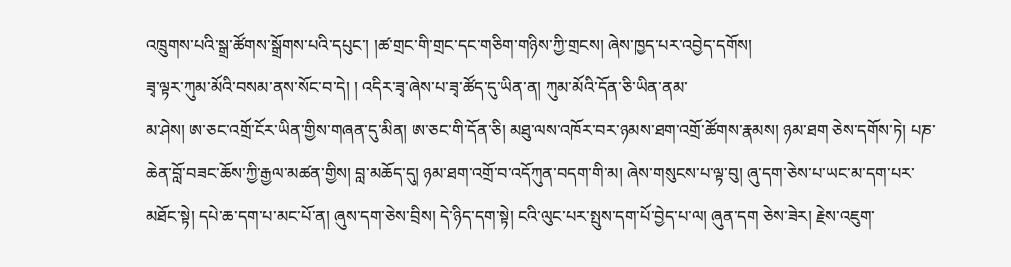འཁྲུགས་པའི་སྒྲ་ཚོགས་སྒྲོགས་པའི་དཔུང་། །ཚ་གྲང་གི་གྲང་དང་གཅིག་གཉིས་ཀྱི་གྲངས། ཞེས་ཁྱད་པར་འབྱེད་དགོས།
ཟྭ་ལྟར་ཀུམ་མོའི་བསམ་ནས་སོང་བ་དེ། ། འདིར་ཟྭ་ཞེས་པ་ཟྭ་ཚོད་དུ་ཡིན་ན། ཀུམ་མོའི་དོན་ཅི་ཡིན་ནམ་
མ་ཤེས། ཨ་ཅང་འགྲོ་ངོར་ཡིན་གྱིས་གཞན་དུ་མིན། ཨ་ཅང་གི་དོན་ཅི། མཐུ་ལས་འཁོར་བར་ཉམས་ཐག་འགྲོ་ཚོགས་རྣམས། ཉམ་ཐག ཅེས་དགོས་ཏེ། པཎ་ཆེན་བློ་བཟང་ཆོས་ཀྱི་རྒྱལ་མཚན་གྱིས། བླ་མཆོད་དུ། ཉམ་ཐག་འགྲོ་བ་འདོཀུན་བདག་གི་མ། ཞེས་གསུངས་པ་ལྟ་བུ། ཞུ་དག་ཅེས་པ་ཡང་མ་དག་པར་མཐོང་སྟེ། དཔེ་ཆ་དག་པ་མང་པོ་ན། ཞུས་དག་ཅེས་བྲིས། དེ་ཉིད་དག་སྟེ། ངའི་ལུང་པར་སྤུས་དག་པོ་བྱེད་པ་ལ། ཞུན་དག ཅེས་ཟེར། རྗེས་འཇུག་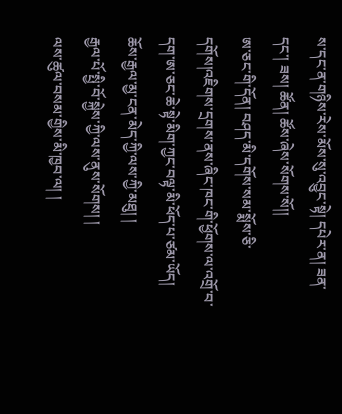ས་དང་ན་གཉིས་རེས་མོས་སུ་འབྱུང་སྟེ། དཔེར་ན། ཟན་དང་། ཟས། ཚོན། ཚོས་ཞེས་སོགས་སོ།།
ཨ་ཅང་གི་དོན། བཤད་མི་དགོས་སམ་སྨོས་ཅི་དགོས།འཇིགས་དྲགས་ནས་ཞིང་ཁང་གི་ཕྱོགས་ལ་འགྲོ་བ་དག་ཨ་ཅང་ཆེ་སྟེ་མིག་ཀྱང་བལྟ་མི་ཕོད་པ་ཙམ་ཡོད།
ཆོས་རྒྱལ་མྱ་ངན་མེད་ཀྱི་ལས་ཀྱི་མཐུ། །
རྒྱལ་པོ་སྤྱི་བོ་སྐྱེས་ཀྱི་ལས་ནུས་སོགས། །
ལས་ཚུལ་བསམ་གྱིས་མི་ཁྱབ་ལ། །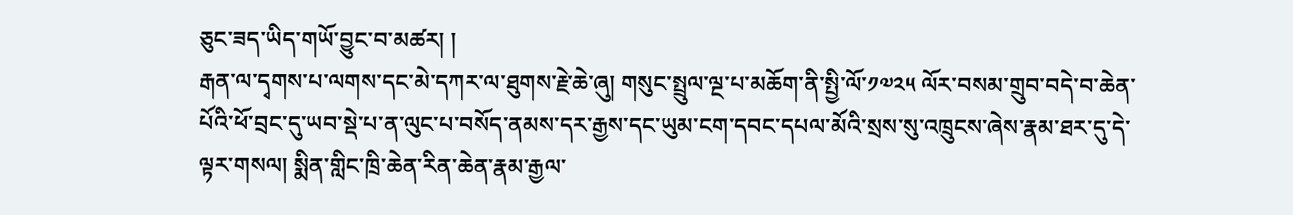ཅུང་ཟད་ཡིད་གཡོ་བྱུང་བ་མཚར། །
རྒན་ལ་དྭགས་པ་ལགས་དང་མེ་དཀར་ལ་ཐུགས་རྗེ་ཆེ་ཞུ། གསུང་སྤྲུལ་ལྔ་པ་མཆོག་ནི་སྤྱི་ལོ་༡༧༢༥ ལོར་བསམ་གྲུབ་བདེ་བ་ཆེན་པོའི་ཕོ་བྲང་དུ་ཡབ་སྡེ་པ་ན་ལུང་པ་བསོད་ནམས་དར་རྒྱས་དང་ཡུམ་ངག་དབང་དཔལ་མོའི་སྲས་སུ་འཁྲུངས་ཞེས་རྣམ་ཐར་དུ་དེ་ལྟར་གསལ། སྨིན་གླིང་ཁྲི་ཆེན་རིན་ཆེན་རྣམ་རྒྱལ་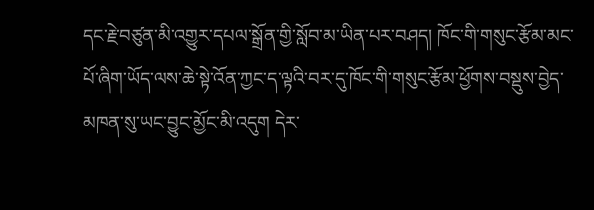དང་རྗེ་བཙུན་མི་འགྱུར་དཔལ་སྒྲོན་གྱི་སློབ་མ་ཡིན་པར་བཤད། ཁོང་གི་གསུང་རྩོམ་མང་པོ་ཞིག་ཡོད་ལས་ཆེ་སྟེ་འོན་ཀྱང་ད་ལྟའི་བར་དུ་ཁོང་གི་གསུང་རྩོམ་ཕྱོགས་བསྡུས་བྱེད་མཁན་སུ་ཡང་བྱུང་མྱོང་མི་འདུག དེར་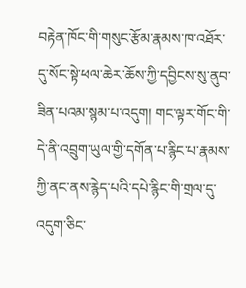བརྟེན་ཁོང་གི་གསུང་རྩོམ་རྣམས་ཁ་འཐོར་དུ་སོང་སྟེ་ཕལ་ཆེར་ཆོས་ཀྱི་དབྱིངས་སུ་ནུབ་ཟིན་པའམ་སྙམ་པ་འདུག། གང་ལྟར་གོང་གི་དེ་ནི་འབྲུག་ཡུལ་གྱི་དགོན་པ་རྙིང་པ་རྣམས་ཀྱི་ནང་ནས་རྙེད་པའི་དཔེ་རྙིང་གི་གྲལ་དུ་འདུག་ཅིང་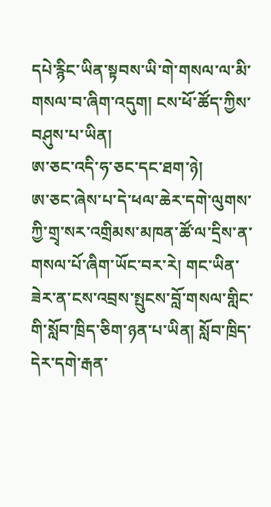དཔེ་རྙིང་ཡིན་སྟབས་ཡི་གེ་གསལ་ལ་མི་གསལ་བ་ཞིག་འདུག། ངས་ཕོ་ཚོད་ཀྱིས་བཤུས་པ་ཡིན།
ཨ་ཅང་འདི་ཧ་ཅང་དང་ཐག་ཉེ།
ཨ་ཅང་ཞེས་པ་དེ་ཕལ་ཆེར་དགེ་ལུགས་ཀྱི་གྲྭ་སར་འགྲིམས་མཁན་ཚོ་ལ་དྲིས་ན་གསལ་པོ་ཞིག་ཡོང་བར་རེ། གང་ཡིན་ཟེར་ན་ངས་འབྲས་སྤུངས་བློ་གསལ་གླིང་གི་སློབ་ཁྲིད་ཅིག་ཉན་པ་ཡིན། སློབ་ཁྲིད་དེར་དགེ་རྒན་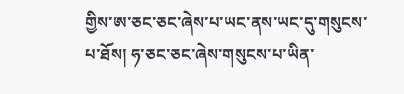གྱིས་ཨ་ཅང་ཅང་ཞེས་པ་ཡང་ནས་ཡང་དུ་གསུངས་པ་ཐོས། ཧ་ཅང་ཅང་ཞེས་གསུངས་པ་ཡིན་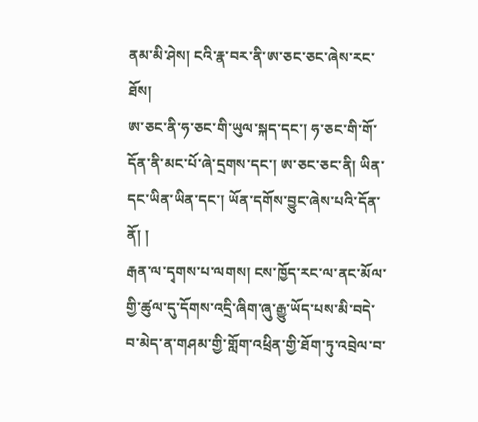ནམ་མི་ཤེས། ངའི་རྣ་བར་ནི་ཨ་ཅང་ཅང་ཞེས་རང་ཐོས།
ཨ་ཅང་ནི་ཧ་ཅང་གི་ཡུལ་སྐད་དང་། ཧ་ཅང་གི་གོ་དོན་ནི་མང་པོ་ཞེ་དྲགས་དང་། ཨ་ཅང་ཅང་ནི། ཡིན་དང་ཡིན་ཡིན་དང་། ཡོན་དགོས་བྱུང་ཞེས་པའི་དོན་ནོ། །
རྒན་ལ་དྭགས་པ་ལགས། ངས་ཁྱོད་རང་ལ་ནང་མོལ་གྱི་ཚུལ་དུ་དོགས་འདྲི་ཞིག་ཞུ་རྒྱུ་ཡོད་པས་མི་བདེ་བ་མེད་ན་གཤམ་གྱི་གློག་འཕྲིན་གྱི་ཐོག་ཏུ་འབྲེལ་བ་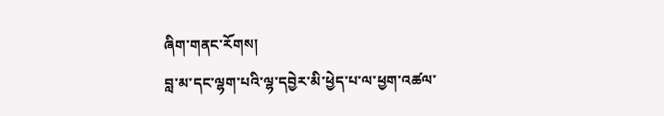ཞིག་གནང་རོགས།
བླ་མ་དང་ལྷག་པའི་ལྷ་དབྱེར་མི་ཕྱེད་པ་ལ་ཕྱག་འཚལ་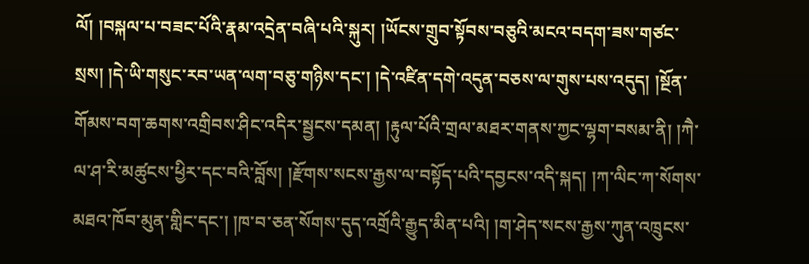ལོ། །བསྐལ་པ་བཟང་པོའི་རྣམ་འདྲེན་བཞི་པའི་སྐུར། །ཡོངས་གྲུབ་སྟོབས་བཅུའི་མངའ་བདག་ཟས་གཙང་སྲས། །དེ་ཡི་གསུང་རབ་ཡན་ལག་བཅུ་གཉིས་དང་། །དེ་འཛིན་དགེ་འདུན་བཅས་ལ་གུས་པས་འདུད། །སྔོན་གོམས་བག་ཆགས་འགྲིབས་ཤིང་འདིར་སྦྱངས་དམན། །རྟུལ་པོའི་གྲལ་མཐར་གནས་ཀྱང་ལྷག་བསམ་ནི། །ཀཻ་ལ་ཤ་རི་མཚུངས་ཕྱིར་དང་བའི་བློས། །རྫོགས་སངས་རྒྱས་ལ་བསྟོད་པའི་དབྱངས་འདི་སྐད། །ཀ་ལིང་ཀ་སོགས་མཐའ་ཁོབ་མུན་གླིང་དང་། །ཁ་བ་ཅན་སོགས་དུད་འགྲོའི་རྒྱུད་མིན་པའི། །ག་ཤེད་སངས་རྒྱས་ཀུན་འཁྲུངས་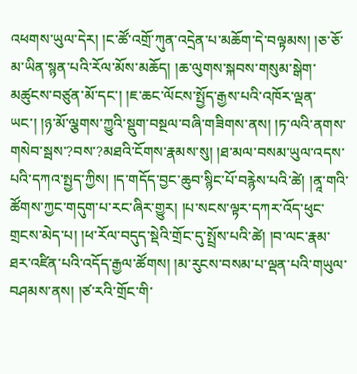འཕགས་ཡུལ་དེར། །ང་ཚོ་འགྲོ་ཀུན་འདྲེན་པ་མཆོག་དེ་བལྟམས། །ཅ་ཅོ་མ་ཡིན་སྙན་པའི་རོལ་མོས་མཆོད། །ཆ་ལུགས་སྐབས་གསུམ་སྒེག་མཚུངས་བཙུན་མོ་དང་། །ཇ་ཆང་ལོངས་སྤྱོད་རྒྱས་པའི་འཁོར་ལྡན་ཡང་། །ཉ་མོ་ལྕགས་ཀྱུའི་སྡུག་བསྔལ་བཞི་གཟིགས་ནས། །ཏ་ལའི་ནགས་གསེབ་སྦས་?བས་?མཐའི་ངོགས་རྣམས་སུ། །ཐ་མལ་བསམ་ཡུལ་འདས་པའི་དཀའ་སྤྱད་ཀྱིས། །ད་གདོད་བྱང་ཆུབ་སྙིང་པོ་བརྙེས་པའི་ཚེ། །ནཱ་གའི་ཚོགས་ཀྱང་གདུག་པ་རང་ཞིར་གྱུར། །པ་སངས་ལྟར་དཀར་འོད་ཕུང་གྲངས་མེད་པ། །ཕ་རོལ་བདུད་སྡེའི་གྲོང་དུ་སྤྲོས་པའི་ཚེ། །བ་ལང་རྣམ་ཐར་འཛིན་པའི་འདོད་རྒྱལ་ཚོགས། །མ་རུངས་བསམ་པ་ལྡན་པའི་གཡུལ་བཤམས་ནས། །ཙ་རའི་གྲོང་གི་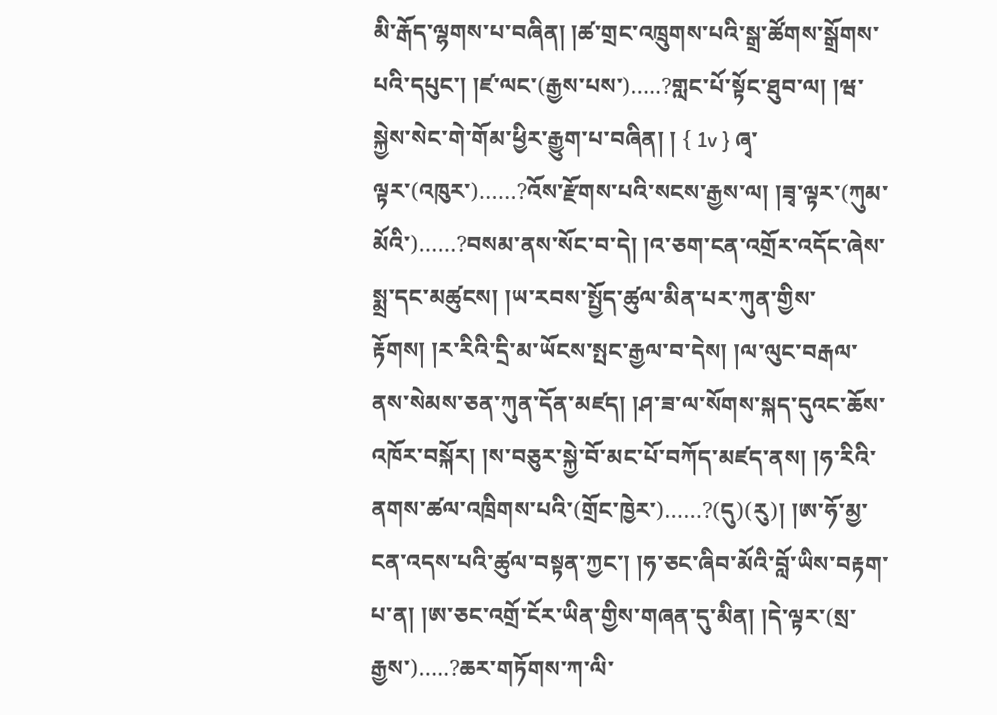མི་རྒོད་ལྷགས་པ་བཞིན། །ཚ་གྲང་འཁྲུགས་པའི་སྒྲ་ཚོགས་སྒྲོགས་པའི་དཔུང་། །ཛ་ལང་(རྒྱས་པས་)…..?གླང་པོ་སྟོང་ཐུབ་ལ། །ཝ་སྐྱེས་སེང་གེ་གོམ་ཕྱིར་རྒྱུག་པ་བཞིན། ། { 1v } ཞྭ་ལྟར་(འཁུར་)……?འོས་རྫོགས་པའི་སངས་རྒྱས་ལ། །ཟྭ་ལྟར་(ཀུམ་མོའི་)……?བསམ་ནས་སོང་བ་དེ། །འ་ཅག་ངན་འགྲོར་འདོང་ཞེས་སྨྲ་དང་མཚུངས། །ཡ་རབས་སྤྱོད་ཚུལ་མིན་པར་ཀུན་གྱིས་རྟོགས། །ར་རིའི་དྲི་མ་ཡོངས་སྤང་རྒྱལ་བ་དེས། །ལ་ལུང་བརྒལ་ནས་སེམས་ཅན་ཀུན་དོན་མཛད། །ཤ་ཟ་ལ་སོགས་སྐད་དུའང་ཆོས་འཁོར་བསྐོར། །ས་བཅུར་སྐྱེ་བོ་མང་པོ་བཀོད་མཛད་ནས། །ཧ་རིའི་ནགས་ཚལ་འཁྲིགས་པའི་(གྲོང་ཁྱེར་)……?(དུ)(རུ)། །ཨ་ཧོ་མྱ་ངན་འདས་པའི་ཚུལ་བསྟན་ཀྱང་། །ཧ་ཅང་ཞིབ་མོའི་བློ་ཡིས་བརྟག་པ་ན། །ཨ་ཅང་འགྲོ་ངོར་ཡིན་གྱིས་གཞན་དུ་མིན། །དེ་ལྟར་(སྲ་རྒྱས་)…..?ཆར་གཏོགས་ཀ་ལི་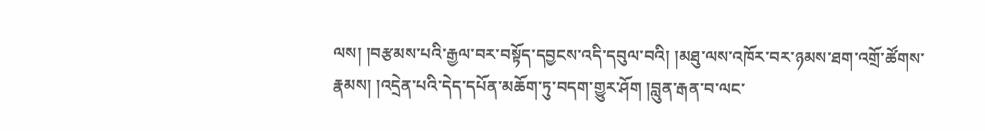ལས། །བརྩམས་པའི་རྒྱལ་བར་བསྟོད་དབྱངས་འདི་དབུལ་བའི། །མཐུ་ལས་འཁོར་བར་ཉམས་ཐག་འགྲོ་ཚོགས་རྣམས། །འདྲེན་པའི་དེད་དཔོན་མཆོག་ཏུ་བདག་གྱུར་ཤོག །བླུན་རྒན་བ་ལང་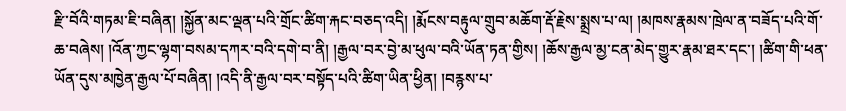རྫི་བོའི་གཏམ་ཇི་བཞིན། །སྐྱོན་མང་ལྡན་པའི་གྲོང་ཚིག་རྐང་བཅད་འདི། །རྨོངས་བརྟུལ་གྲུབ་མཆོག་རྡོ་རྗེས་སྨྲས་པ་ལ། །མཁས་རྣམས་ཁྲེལ་ན་བཟོད་པའི་གོ་ཆ་བཞེས། །འོན་ཀྱང་ལྷག་བསམ་དཀར་བའི་དགེ་བ་ནི། །རྒྱལ་བར་བྱེ་མ་ཕུལ་བའི་ཡོན་ཏན་གྱིས། །ཆོས་རྒྱལ་མྱ་ངན་མེད་གྱུར་རྣམ་ཐར་དང་། །ཚིག་གི་ཕན་ཡོན་དུས་མཁྱེན་རྒྱལ་པོ་བཞིན། །འདི་ནི་རྒྱལ་བར་བསྟོད་པའི་ཚིག་ཡིན་ཕྱིན། །བརྙས་པ་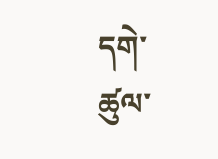དགེ་ཚུལ་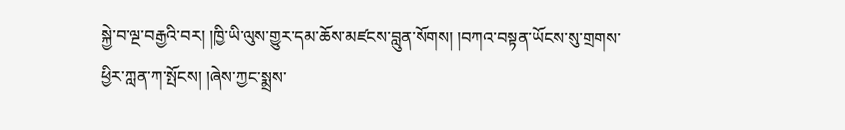སྐྱེ་བ་ལྔ་བརྒྱའི་བར། །ཁྱི་ཡི་ལུས་གྱུར་དམ་ཆོས་མཛངས་བླུན་སོགས། །བཀའ་བསྟན་ཡོངས་སུ་གྲགས་ཕྱིར་ཀླན་ཀ་སྤོངས། །ཞེས་ཀྱང་སྨྲས་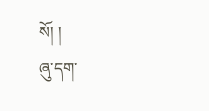སོ། །
ཞུ་དག་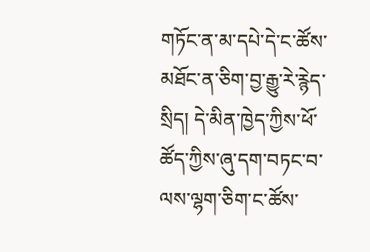གཏོང་ན་མ་དཔེ་དེ་ང་ཚོས་མཐོང་ན་ཅིག་བྱ་རྒྱུ་རེ་རྙེད་སྲིད། དེ་མིན་ཁྱེད་ཀྱིས་ཕོ་ཚོད་ཀྱིས་ཞུ་དག་བཏང་བ་ལས་ལྷག་ཅིག་ང་ཚོས་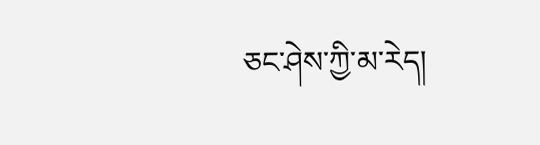ཅང་ཤེས་ཀྱི་མ་རེད།